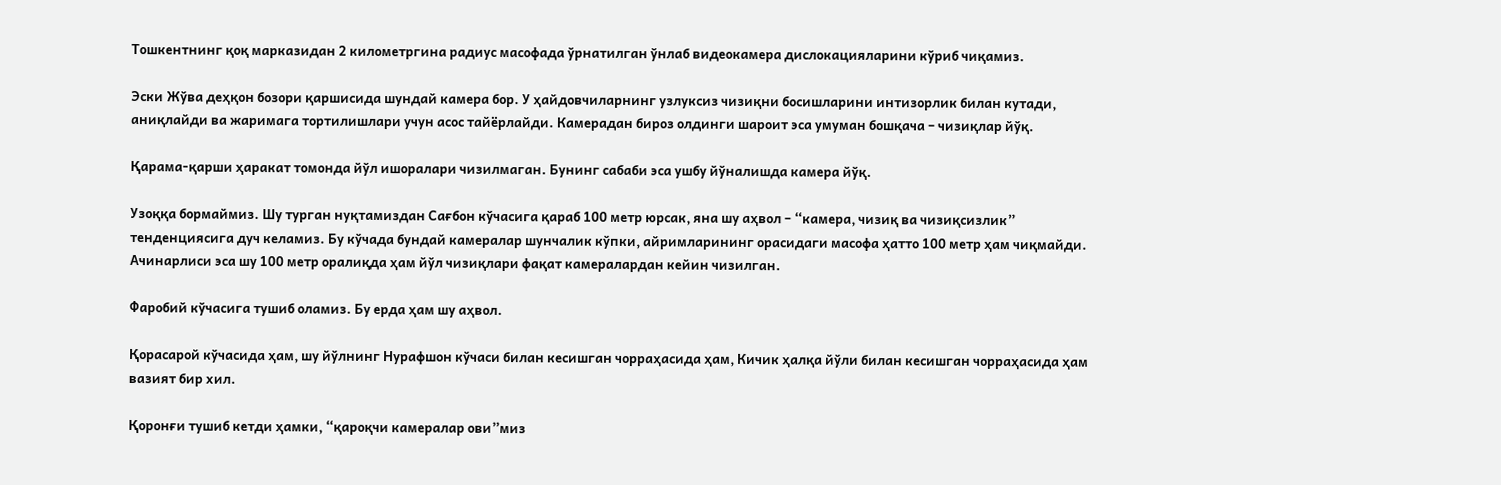Тошкентнинг қоқ марказидан 2 километргина радиус масофада ўрнатилган ўнлаб видеокамера дислокацияларини кўриб чиқамиз.

Эски Жўва деҳқон бозори қаршисида шундай камера бор. У ҳайдовчиларнинг узлуксиз чизиқни босишларини интизорлик билан кутади, аниқлайди ва жаримага тортилишлари учун асос тайёрлайди. Камерадан бироз олдинги шароит эса умуман бошқача – чизиқлар йўқ.

Қарама-қарши ҳаракат томонда йўл ишоралари чизилмаган. Бунинг сабаби эса ушбу йўналишда камера йўқ.

Узоққа бормаймиз. Шу турган нуқтамиздан Сағбон кўчасига қараб 100 метр юрсак, яна шу аҳвол – “камера, чизиқ ва чизиқсизлик” тенденциясига дуч келамиз. Бу кўчада бундай камералар шунчалик кўпки, айримларининг орасидаги масофа ҳатто 100 метр ҳам чиқмайди. Ачинарлиси эса шу 100 метр оралиқда ҳам йўл чизиқлари фақат камералардан кейин чизилган.

Фаробий кўчасига тушиб оламиз. Бу ерда ҳам шу аҳвол.

Қорасарой кўчасида ҳам, шу йўлнинг Нурафшон кўчаси билан кесишган чорраҳасида ҳам, Кичик ҳалқа йўли билан кесишган чорраҳасида ҳам вазият бир хил.

Қоронғи тушиб кетди ҳамки, “қароқчи камералар ови”миз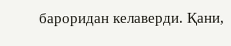бароридан келаверди. Қани,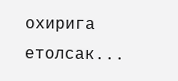охирига етолсак...